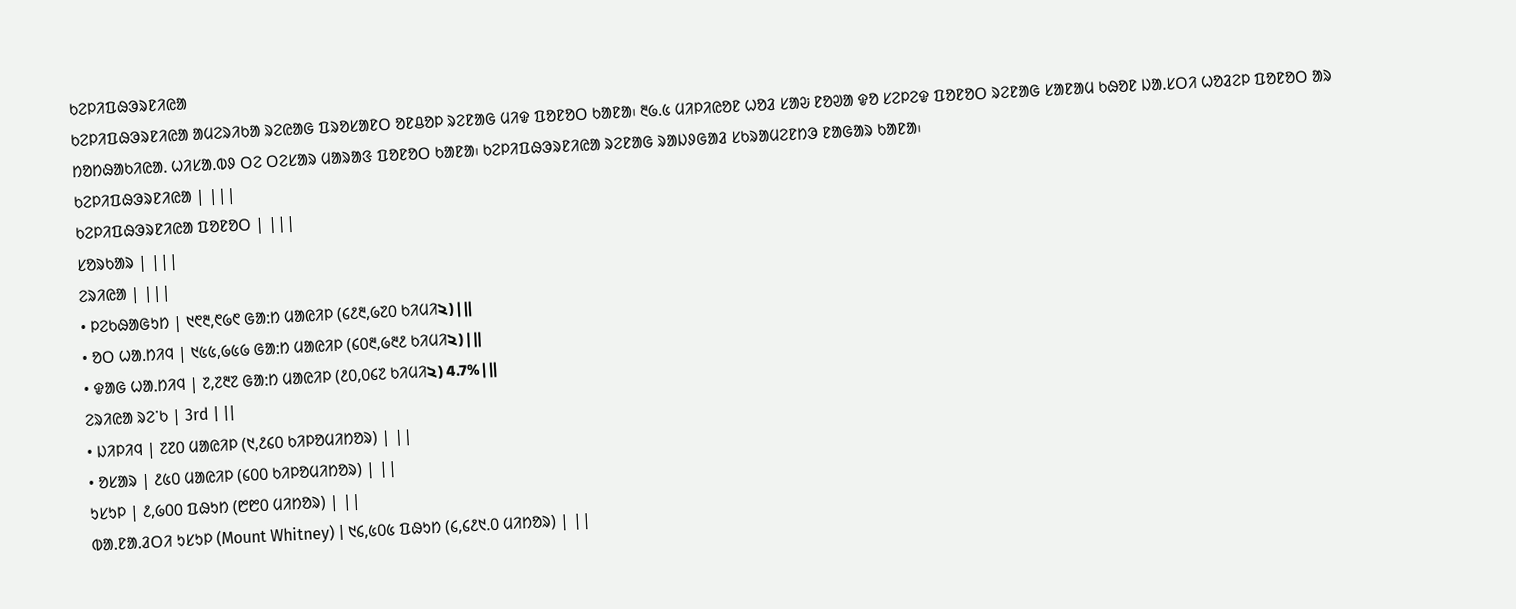ᱠᱮᱞᱤᱯᱷᱳᱨᱱᱤᱭᱟ
ᱠᱮᱞᱤᱯᱷᱳᱨᱱᱤᱭᱟ ᱟᱢᱮᱨᱤᱠᱟ ᱨᱮᱭᱟᱜ ᱯᱨᱚᱥᱟᱱᱛ ᱚᱱᱪᱚᱞ ᱨᱮᱱᱟᱜ ᱢᱤᱫ ᱯᱚᱱᱚᱛ ᱠᱟᱱᱟ᱾ ᱓᱙.᱕ ᱢᱤᱞᱤᱭᱚᱱ ᱦᱚᱲ ᱥᱟᱶ ᱱᱚᱣᱟ ᱫᱚ ᱥᱮᱞᱮᱫ ᱯᱚᱱᱚᱛ ᱨᱮᱱᱟᱜ ᱥᱟᱱᱟᱢ ᱠᱷᱚᱱ ᱡᱟᱹᱥᱛᱤ ᱦᱚᱲᱮᱞ ᱯᱚᱱᱚᱛ ᱟᱨ ᱴᱚᱴᱷᱟᱠᱤᱭᱟᱹ ᱦᱤᱥᱟᱹᱵᱽ ᱛᱮ ᱛᱮᱥᱟᱨ ᱢᱟᱨᱟᱝ ᱯᱚᱱᱚᱛ ᱠᱟᱱᱟ᱾ ᱠᱮᱞᱤᱯᱷᱳᱨᱱᱤᱭᱟ ᱨᱮᱱᱟᱜ ᱨᱟᱡᱽᱜᱟᱲ ᱥᱠᱨᱟᱢᱮᱱᱴᱳ ᱱᱟᱜᱟᱨ ᱠᱟᱱᱟ᱾
ᱠᱮᱞᱤᱯᱷᱳᱨᱱᱤᱭᱟ | |||
ᱠᱮᱞᱤᱯᱷᱳᱨᱱᱤᱭᱟ ᱯᱚᱱᱚᱛ | |||
ᱥᱚᱨᱠᱟᱨ | |||
ᱮᱨᱤᱭᱟ | |||
• ᱞᱮᱠᱷᱟᱜᱩᱴ | ᱑᱖᱓,᱖᱙᱖ ᱜᱟᱺᱴ ᱢᱟᱭᱤᱞ (᱔᱒᱓,᱙᱗᱐ ᱠᱤᱢᱤ২) | ||
• ᱚᱛ ᱦᱟᱹᱴᱤᱧ | ᱑᱕᱕,᱙᱕᱙ ᱜᱟᱺᱴ ᱢᱟᱭᱤᱞ (᱔᱐᱓,᱙᱓᱒ ᱠᱤᱢᱤ২) | ||
• ᱫᱟᱜ ᱦᱟᱹᱴᱤᱧ | ᱗,᱗᱓᱗ ᱜᱟᱺᱴ ᱢᱟᱭᱤᱞ (᱒᱐,᱐᱔᱗ ᱠᱤᱢᱤ২) 4.7% | ||
ᱮᱨᱤᱭᱟ ᱨᱮᱸᱠ | 3rd | ||
• ᱡᱤᱞᱤᱧ | ᱗᱗᱐ ᱢᱟᱭᱤᱞ (᱑,᱒᱔᱐ ᱠᱤᱞᱚᱢᱤᱴᱚᱨ) | ||
• ᱚᱥᱟᱨ | ᱒᱕᱐ ᱢᱟᱭᱤᱞ (᱔᱐᱐ ᱠᱤᱞᱚᱢᱤᱴᱚᱨ) | ||
ᱩᱥᱩᱞ | ᱒,᱙᱐᱐ ᱯᱷᱩᱴ (᱘᱘᱐ ᱢᱤᱴᱚᱨ) | ||
ᱵᱟᱹᱱᱟᱹᱲᱛᱤ ᱩᱥᱩᱞ (Mount Whitney) | ᱑᱔,᱕᱐᱕ ᱯᱷᱩᱴ (᱔,᱔᱒᱑.᱐ ᱢᱤᱴᱚᱨ) | ||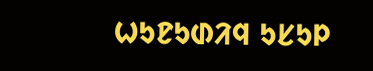ᱦᱩᱱᱩᱰᱤᱧ ᱩᱥᱩᱞ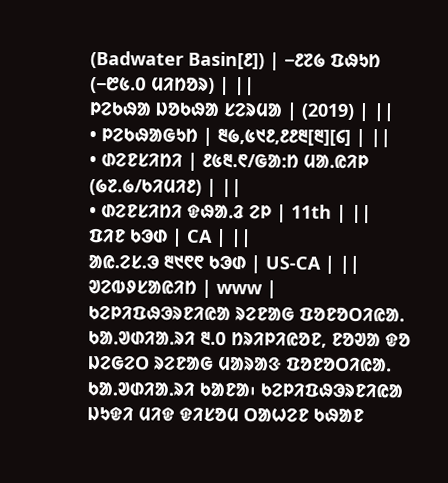(Badwater Basin[᱒]) | −᱒᱗᱙ ᱯᱷᱩᱴ (−᱘᱕.᱐ ᱢᱤᱴᱚᱨ) | ||
ᱞᱮᱠᱷᱟ ᱡᱚᱠᱷᱟ ᱥᱮᱨᱢᱟ | (2019) | ||
• ᱞᱮᱠᱷᱟᱜᱩᱴ | ᱓᱙,᱕᱑᱒,᱒᱒᱓[᱓][᱔] | ||
• ᱰᱮᱱᱥᱤᱴᱤ | ᱒᱕᱓.᱖/ᱜᱟᱺᱴ ᱢᱟᱹᱭᱤᱞ (᱙᱗.᱙/ᱠᱤᱢᱤ᱒) | ||
• ᱰᱮᱱᱥᱤᱴᱤ ᱫᱷᱟᱹᱲ ᱮᱞ | 11th | ||
ᱯᱤᱱ ᱠᱳᱰ | CA | ||
ᱟᱭ.ᱮᱥ.ᱳ ᱓᱑᱖᱖ ᱠᱳᱰ | US-CA | ||
ᱣᱮᱵᱽᱥᱟᱭᱤᱴ | www |
ᱠᱮᱞᱤᱯᱷᱳᱨᱱᱤᱭᱟ ᱨᱮᱱᱟᱜ ᱯᱚᱱᱚᱛᱤᱭᱟᱹ ᱠᱟᱹᱣᱰᱤᱟᱹᱨᱤ ᱓.᱐ ᱴᱨᱤᱞᱤᱭᱚᱱ, ᱱᱚᱣᱟ ᱫᱚ ᱡᱮᱜᱮᱛ ᱨᱮᱱᱟᱜ ᱢᱟᱨᱟᱝ ᱯᱚᱱᱚᱛᱤᱭᱟᱹ ᱠᱟᱹᱣᱰᱤᱟᱹᱨᱤ ᱠᱟᱱᱟ᱾ ᱠᱮᱞᱤᱯᱷᱳᱨᱱᱤᱭᱟ ᱡᱩᱫᱤ ᱢᱤᱫ ᱫᱤᱥᱚᱢ ᱛᱟᱦᱮᱱ ᱠᱷᱟᱱ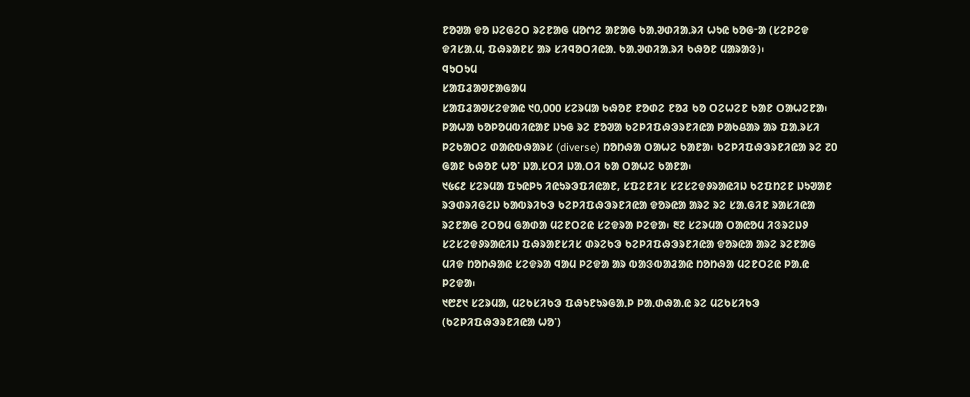ᱱᱚᱣᱟ ᱫᱚ ᱡᱮᱜᱮᱛ ᱨᱮᱱᱟᱜ ᱢᱚᱬᱮ ᱟᱱᱟᱜ ᱠᱟᱹᱣᱰᱤᱟᱹᱨᱤ ᱦᱩᱭ ᱠᱚᱜᱼᱟ (ᱥᱮᱞᱮᱫ ᱫᱤᱥᱟᱹᱢ, ᱯᱷᱨᱟᱱᱥ ᱟᱨ ᱥᱤᱧᱚᱛᱤᱭᱟᱹ ᱠᱟᱹᱣᱰᱤᱟᱹᱨᱤ ᱠᱷᱚᱱ ᱢᱟᱨᱟᱝ)᱾
ᱧᱩᱛᱩᱢ
ᱥᱟᱯᱲᱟᱣᱱᱟᱜᱟᱢ
ᱥᱟᱯᱲᱟᱣᱥᱮᱫᱟᱭ ᱑᱐,᱐᱐᱐ ᱥᱮᱨᱢᱟ ᱠᱷᱚᱱ ᱱᱚᱰᱮ ᱱᱚᱲ ᱠᱚ ᱛᱮᱦᱮᱱ ᱠᱟᱱ ᱛᱟᱦᱮᱱᱟ᱾ ᱞᱟᱦᱟ ᱠᱚᱞᱚᱢᱵᱤᱭᱟᱱ ᱡᱩᱜ ᱨᱮ ᱱᱚᱣᱟ ᱠᱮᱞᱤᱯᱷᱳᱨᱱᱤᱭᱟ ᱞᱟᱠᱪᱟᱨ ᱟᱨ ᱯᱟᱹᱨᱥᱤ ᱞᱮᱠᱟᱛᱮ ᱰᱟᱭᱵᱷᱟᱨᱥ (diverse) ᱴᱚᱴᱷᱟ ᱛᱟᱦᱮ ᱠᱟᱱᱟ᱾ ᱠᱮᱞᱤᱯᱷᱳᱨᱱᱤᱭᱟ ᱨᱮ ᱗᱐ ᱜᱟᱱ ᱠᱷᱚᱱ ᱦᱚᱸ ᱡᱟᱹᱥᱛᱤ ᱡᱟᱹᱛᱤ ᱠᱟ ᱛᱟᱦᱮ ᱠᱟᱱᱟ᱾
᱑᱕᱔᱒ ᱥᱮᱨᱢᱟ ᱯᱩᱭᱞᱩ ᱤᱭᱩᱨᱳᱯᱤᱭᱟᱱ, ᱥᱯᱮᱱᱤᱥ ᱥᱮᱥᱮᱫᱽᱨᱟᱭᱤᱡ ᱠᱮᱯᱴᱮᱱ ᱡᱩᱣᱟᱱ ᱨᱳᱰᱨᱤᱜᱮᱡ ᱠᱟᱵᱨᱤᱠᱳ ᱠᱮᱞᱤᱯᱷᱳᱨᱱᱤᱭᱟ ᱫᱚᱨᱭᱟ ᱟᱨᱮ ᱨᱮ ᱥᱟᱹᱜᱤᱱ ᱨᱟᱥᱤᱭᱟ ᱨᱮᱱᱟᱜ ᱮᱛᱚᱢ ᱜᱟᱰᱟ ᱢᱮᱱᱛᱮᱭ ᱥᱮᱫᱨᱟ ᱞᱮᱫᱟ᱾ ᱓᱗ ᱥᱮᱨᱢᱟ ᱛᱟᱭᱚᱢ ᱤᱝᱨᱮᱡᱽ ᱥᱮᱥᱮᱫᱽᱨᱟᱭᱤᱡ ᱯᱷᱨᱟᱱᱥᱤᱥ ᱰᱨᱮᱠᱳ ᱠᱮᱞᱤᱯᱷᱳᱨᱱᱤᱭᱟ ᱫᱚᱨᱭᱟ ᱟᱨᱮ ᱨᱮᱱᱟᱜ ᱢᱤᱫ ᱴᱚᱴᱷᱟᱭ ᱥᱮᱫᱨᱟ ᱧᱟᱢ ᱞᱮᱫᱟ ᱟᱨ ᱵᱟᱝᱵᱟᱲᱟᱭ ᱴᱚᱴᱷᱟ ᱢᱮᱱᱛᱮᱭ ᱞᱟᱹᱭ ᱞᱮᱫᱟ᱾
᱑᱘᱒᱑ ᱥᱮᱨᱢᱟ, ᱢᱮᱠᱥᱤᱠᱳ ᱯᱷᱩᱱᱩᱨᱜᱟᱹᱞ ᱞᱟᱹᱰᱷᱟᱹᱭ ᱨᱮ ᱢᱮᱠᱥᱤᱠᱳ (ᱠᱮᱞᱤᱯᱷᱳᱨᱱᱤᱭᱟ ᱦᱚᱸ)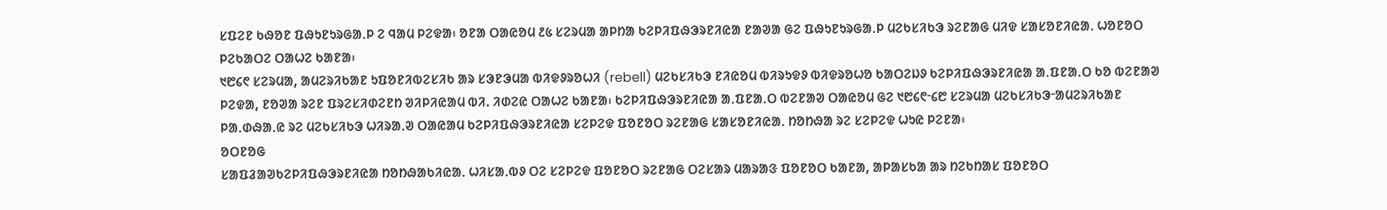ᱥᱯᱮᱱ ᱠᱷᱚᱱ ᱯᱷᱩᱱᱩᱨᱜᱟᱹᱞ ᱮ ᱧᱟᱢ ᱞᱮᱫᱟ᱾ ᱚᱱᱟ ᱛᱟᱭᱚᱢ ᱒᱕ ᱥᱮᱨᱢᱟ ᱟᱞᱴᱟ ᱠᱮᱞᱤᱯᱷᱳᱨᱱᱤᱭᱟ ᱱᱟᱣᱟ ᱜᱮ ᱯᱷᱩᱱᱩᱨᱜᱟᱹᱞ ᱢᱮᱠᱥᱤᱠᱳ ᱨᱮᱱᱟᱜ ᱢᱤᱫ ᱥᱟᱥᱚᱱᱤᱭᱟᱹ ᱦᱚᱱᱚᱛ ᱞᱮᱠᱟᱛᱮ ᱛᱟᱦᱮ ᱠᱟᱱᱟ᱾
᱑᱘᱔᱖ ᱥᱮᱨᱢᱟ, ᱟᱢᱮᱨᱤᱠᱟᱱ ᱩᱯᱚᱱᱤᱵᱮᱥᱤᱠ ᱟᱨ ᱥᱳᱱᱳᱢᱟ ᱵᱤᱫᱽᱨᱚᱦᱤ (rebell) ᱢᱮᱠᱥᱤᱠᱳ ᱱᱤᱭᱚᱢ ᱵᱤᱨᱩᱫᱽ ᱵᱤᱫᱨᱚᱦᱚ ᱠᱟᱛᱮᱡᱽ ᱠᱮᱞᱤᱯᱷᱳᱨᱱᱤᱭᱟ ᱟᱹᱯᱱᱟᱹᱛ ᱠᱚ ᱵᱮᱱᱟᱣ ᱞᱮᱫᱟ, ᱱᱚᱣᱟ ᱨᱮᱱ ᱯᱨᱮᱥᱤᱰᱮᱱᱴ ᱣᱤᱞᱤᱭᱟᱢ ᱵᱤ. ᱤᱰᱮᱭ ᱛᱟᱦᱮ ᱠᱟᱱᱟ᱾ ᱠᱮᱞᱤᱯᱷᱳᱨᱱᱤᱭᱟ ᱟᱹᱯᱱᱟᱹᱛ ᱵᱮᱱᱟᱣ ᱛᱟᱭᱚᱢ ᱜᱮ ᱑᱘᱔᱖ᱼ᱔᱘ ᱥᱮᱨᱢᱟ ᱢᱮᱠᱥᱤᱠᱳᱼᱟᱢᱮᱨᱤᱠᱟᱱ ᱞᱟᱹᱰᱷᱟᱹᱭ ᱨᱮ ᱢᱮᱠᱥᱤᱠᱳ ᱦᱤᱨᱟᱹᱣ ᱛᱟᱭᱟᱢ ᱠᱮᱞᱤᱯᱷᱳᱨᱱᱤᱭᱟ ᱥᱮᱞᱮᱫ ᱯᱚᱱᱚᱛ ᱨᱮᱱᱟᱜ ᱥᱟᱥᱚᱱᱤᱭᱟᱹ ᱴᱚᱴᱷᱟ ᱨᱮ ᱥᱮᱞᱮᱫ ᱦᱩᱭ ᱞᱮᱱᱟ᱾
ᱚᱛᱱᱚᱜ
ᱥᱟᱯᱲᱟᱣᱠᱮᱞᱤᱯᱷᱳᱨᱱᱤᱭᱟ ᱴᱚᱴᱷᱟᱠᱤᱭᱟᱹ ᱦᱤᱥᱟᱹᱵᱽ ᱛᱮ ᱥᱮᱞᱮᱫ ᱯᱚᱱᱚᱛ ᱨᱮᱱᱟᱜ ᱛᱮᱥᱟᱨ ᱢᱟᱨᱟᱝ ᱯᱚᱱᱚᱛ ᱠᱟᱱᱟ, ᱟᱞᱟᱥᱠᱟ ᱟᱨ ᱴᱮᱠᱴᱟᱥ ᱯᱚᱱᱚᱛ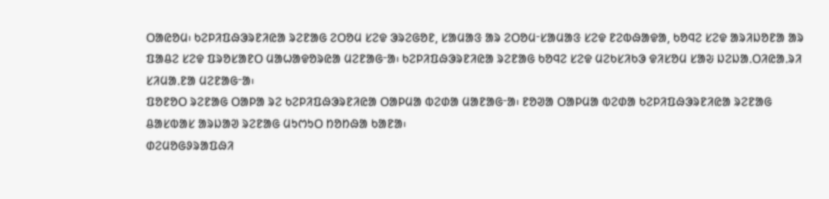ᱛᱟᱭᱚᱢ᱾ ᱠᱮᱞᱤᱯᱷᱳᱨᱱᱤᱭᱟ ᱨᱮᱱᱟᱜ ᱮᱛᱚᱢ ᱥᱮᱫ ᱳᱨᱮᱜᱚᱱ, ᱥᱟᱢᱟᱝ ᱟᱨ ᱮᱛᱚᱢᱼᱥᱟᱢᱟᱝ ᱥᱮᱫ ᱱᱮᱵᱷᱟᱫᱟ, ᱠᱚᱧᱮ ᱥᱮᱫ ᱟᱨᱤᱡᱚᱱᱟ ᱟᱨ ᱯᱟᱪᱮ ᱥᱮᱫ ᱯᱨᱚᱥᱟᱱᱛ ᱢᱟᱦᱟᱫᱚᱨᱭᱟ ᱢᱮᱱᱟᱜᱼᱟ᱾ ᱠᱮᱞᱤᱯᱷᱳᱨᱱᱤᱭᱟ ᱨᱮᱱᱟᱜ ᱠᱚᱧᱮ ᱥᱮᱫ ᱢᱮᱠᱥᱤᱠᱳ ᱫᱤᱥᱚᱢ ᱥᱟᱶ ᱡᱮᱡᱟᱹᱛᱤᱭᱟᱹᱨᱤ ᱥᱤᱢᱟᱹᱱᱟ ᱢᱮᱱᱟᱜᱼᱟ᱾
ᱯᱚᱱᱚᱛ ᱨᱮᱱᱟᱜ ᱛᱟᱞᱟ ᱨᱮ ᱠᱮᱞᱤᱯᱷᱳᱨᱱᱤᱭᱟ ᱛᱟᱞᱢᱟ ᱵᱮᱰᱟ ᱢᱟᱱᱟᱜᱼᱟ᱾ ᱱᱚᱣᱟ ᱛᱟᱞᱢᱟ ᱵᱮᱰᱟ ᱠᱮᱞᱤᱯᱷᱳᱨᱱᱤᱭᱟ ᱨᱮᱱᱟᱜ ᱪᱟᱥᱵᱟᱥ ᱟᱨᱡᱟᱣ ᱨᱮᱱᱟᱜ ᱢᱩᱬᱩᱛ ᱴᱚᱴᱷᱟ ᱠᱟᱱᱟ᱾
ᱰᱮᱢᱚᱜᱽᱨᱟᱯᱷᱤ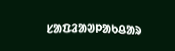ᱥᱟᱯᱲᱟᱣᱞᱟᱠᱪᱟᱨ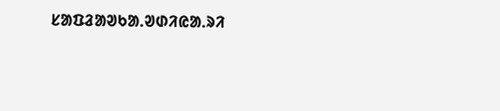ᱥᱟᱯᱲᱟᱣᱠᱟᱹᱣᱰᱤᱭᱟᱹᱨᱤ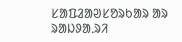ᱥᱟᱯᱲᱟᱣᱥᱚᱨᱠᱟᱨ ᱟᱨ ᱨᱟᱡᱽᱟᱹᱨᱤ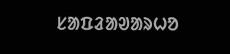ᱥᱟᱯᱲᱟᱣᱟᱨᱦᱚ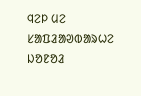ᱧᱮᱞ ᱢᱮ
ᱥᱟᱯᱲᱟᱣᱵᱟᱨᱦᱮ ᱡᱚᱱᱚᱲ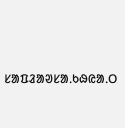ᱥᱟᱯᱲᱟᱣᱥᱟᱹᱠᱷᱭᱟᱹᱛ